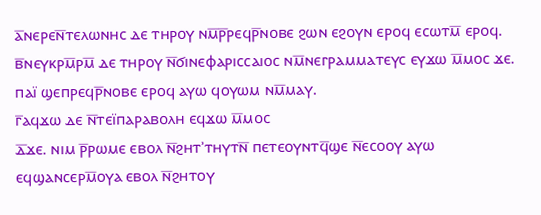ⲁ̅ⲛⲉⲣⲉⲛ̅ⲧⲉⲗⲱⲛⲏⲥ ⲇⲉ ⲧⲏⲣⲟⲩ ⲛⲙ̅ⲣ̅ⲣⲉϥⲣ̅ⲛⲟⲃⲉ ϩⲱⲛ ⲉϩⲟⲩⲛ ⲉⲣⲟϥ ⲉⲥⲱⲧⲙ̅ ⲉⲣⲟϥ.
ⲃ̅ⲛⲉⲩⲕⲣⲙ̅ⲣⲙ̅ ⲇⲉ ⲧⲏⲣⲟⲩ ⲛ̅ϭⲓⲛⲉⲫⲁⲣⲓⲥⲥⲁⲓⲟⲥ ⲛⲙ̅ⲛⲉⲅⲣⲁⲙⲙⲁⲧⲉⲩⲥ ⲉⲩϫⲱ ⲙ̅ⲙⲟⲥ ϫⲉ. ⲡⲁⲓ̈ ϣⲉⲡⲣⲉϥⲣ̅ⲛⲟⲃⲉ ⲉⲣⲟϥ ⲁⲩⲱ ϥⲟⲩⲱⲙ ⲛⲙ̅ⲙⲁⲩ.
ⲅ̅ⲁϥϫⲱ ⲇⲉ ⲛ̅ⲧⲉⲓ̈ⲡⲁⲣⲁⲃⲟⲗⲏ ⲉϥϫⲱ ⲙ̅ⲙⲟⲥ
ⲇ̅ϫⲉ. ⲛⲓⲙ ⲣ̅ⲣⲱⲙⲉ ⲉⲃⲟⲗ ⲛ̅ϩⲏⲧʾⲧⲏⲩⲧⲛ̅ ⲡⲉⲧⲉⲟⲩⲛⲧϥ̅ϣⲉ ⲛ̅ⲉⲥⲟⲟⲩ ⲁⲩⲱ ⲉϥϣⲁⲛⲥⲉⲣⲙ̅ⲟⲩⲁ ⲉⲃⲟⲗ ⲛ̅ϩⲏⲧⲟⲩ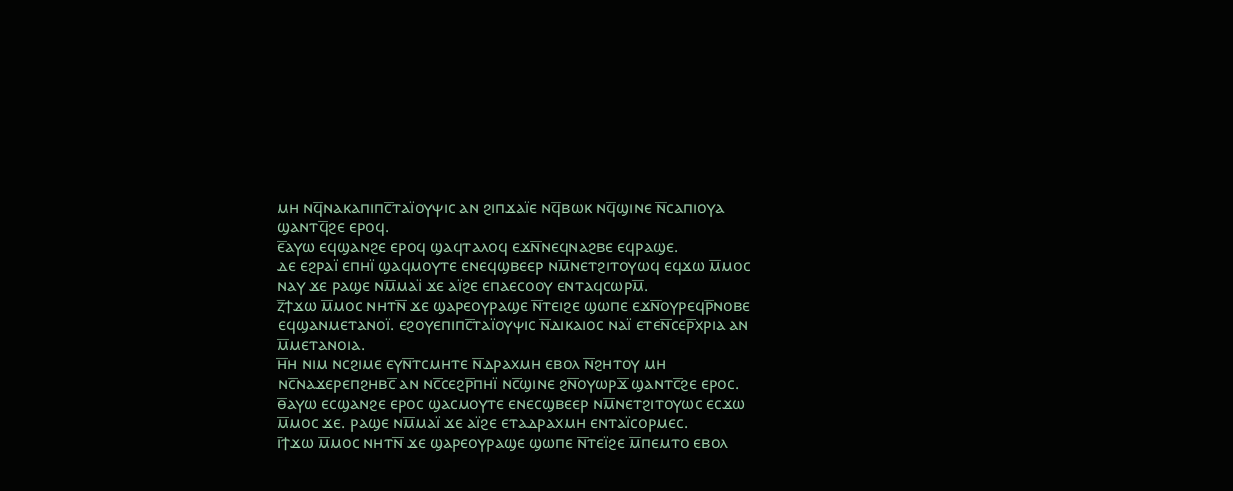ⲙⲏ ⲛϥ̅ⲛⲁⲕⲁⲡⲓⲡⲥ̅ⲧⲁⲓ̈ⲟⲩⲯⲓⲥ ⲁⲛ ϩⲓⲡϫⲁⲓ̈ⲉ ⲛϥ̅ⲃⲱⲕ ⲛϥ̅ϣⲓⲛⲉ ⲛ̅ⲥⲁⲡⲓⲟⲩⲁ ϣⲁⲛⲧϥ̅ϩⲉ ⲉⲣⲟϥ.
ⲉ̅ⲁⲩⲱ ⲉϥϣⲁⲛϩⲉ ⲉⲣⲟϥ ϣⲁϥⲧⲁⲗⲟϥ ⲉϫⲛ̅ⲛⲉϥⲛⲁϩⲃⲉ ⲉϥⲣⲁϣⲉ.
ⲇⲉ ⲉϩⲣⲁⲓ̈ ⲉⲡⲏⲓ̈ ϣⲁϥⲙⲟⲩⲧⲉ ⲉⲛⲉϥϣⲃⲉⲉⲣ ⲛⲙ̅ⲛⲉⲧϩⲓⲧⲟⲩⲱϥ ⲉϥϫⲱ ⲙ̅ⲙⲟⲥ ⲛⲁⲩ ϫⲉ ⲣⲁϣⲉ ⲛⲙ̅ⲙⲁⲓ̈ ϫⲉ ⲁⲓ̈ϩⲉ ⲉⲡⲁⲉⲥⲟⲟⲩ ⲉⲛⲧⲁϥⲥⲱⲣⲙ̅.
ⲍ̅ϯϫⲱ ⲙ̅ⲙⲟⲥ ⲛⲏⲧⲛ̅ ϫⲉ ϣⲁⲣⲉⲟⲩⲣⲁϣⲉ ⲛ̅ⲧⲉⲓϩⲉ ϣⲱⲡⲉ ⲉϫⲛ̅ⲟⲩⲣⲉϥⲣ̅ⲛⲟⲃⲉ ⲉϥϣⲁⲛⲙⲉⲧⲁⲛⲟⲓ̈. ⲉϩⲟⲩⲉⲡⲓⲡⲥ̅ⲧⲁⲓ̈ⲟⲩⲯⲓⲥ ⲛ̅ⲇⲓⲕⲁⲓⲟⲥ ⲛⲁⲓ̈ ⲉⲧⲉⲛ̅ⲥⲉⲣ̅ⲭⲣⲓⲁ ⲁⲛ ⲙ̅ⲙⲉⲧⲁⲛⲟⲓⲁ.
ⲏ̅ⲏ ⲛⲓⲙ ⲛⲥϩⲓⲙⲉ ⲉⲩⲛ̅ⲧⲥⲙⲏⲧⲉ ⲛ̅ⲇⲣⲁⲭⲙⲏ ⲉⲃⲟⲗ ⲛ̅ϩⲏⲧⲟⲩ ⲙⲏ ⲛⲥ̅ⲛⲁϫⲉⲣⲉⲡϩⲏⲃⲥ̅ ⲁⲛ ⲛⲥ̅ⲥⲉϩⲣ̅ⲡⲏⲓ̈ ⲛⲥ̅ϣⲓⲛⲉ ϩⲛ̅ⲟⲩⲱⲣϫ̅ ϣⲁⲛⲧⲥ̅ϩⲉ ⲉⲣⲟⲥ.
ⲑ̅ⲁⲩⲱ ⲉⲥϣⲁⲛϩⲉ ⲉⲣⲟⲥ ϣⲁⲥⲙⲟⲩⲧⲉ ⲉⲛⲉⲥϣⲃⲉⲉⲣ ⲛⲙ̅ⲛⲉⲧϩⲓⲧⲟⲩⲱⲥ ⲉⲥϫⲱ ⲙ̅ⲙⲟⲥ ϫⲉ. ⲣⲁϣⲉ ⲛⲙ̅ⲙⲁⲓ̈ ϫⲉ ⲁⲓ̈ϩⲉ ⲉⲧⲁⲇⲣⲁⲭⲙⲏ ⲉⲛⲧⲁⲓ̈ⲥⲟⲣⲙⲉⲥ.
ⲓ̅ϯϫⲱ ⲙ̅ⲙⲟⲥ ⲛⲏⲧⲛ̅ ϫⲉ ϣⲁⲣⲉⲟⲩⲣⲁϣⲉ ϣⲱⲡⲉ ⲛ̅ⲧⲉⲓ̈ϩⲉ ⲙ̅ⲡⲉⲙⲧⲟ ⲉⲃⲟⲗ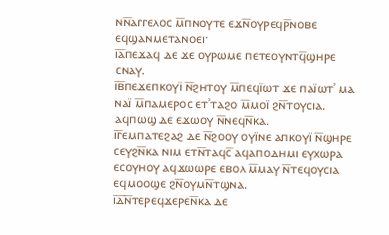ⲛⲛ̅ⲁⲅⲅⲉⲗⲟⲥ ⲙ̅ⲡⲛⲟⲩⲧⲉ ⲉϫⲛ̅ⲟⲩⲣⲉϥⲣ̅ⲛⲟⲃⲉ ⲉϥϣⲁⲛⲙⲉⲧⲁⲛⲟⲉⲓ·
ⲓ̅ⲁ̅ⲡⲉϫⲁϥ ⲇⲉ ϫⲉ ⲟⲩⲣⲱⲙⲉ ⲡⲉⲧⲉⲟⲩⲛⲧϥ̅ϣⲏⲣⲉ ⲥⲛⲁⲩ.
ⲓ̅ⲃ̅ⲡⲉϫⲉⲡⲕⲟⲩⲓ̈ ⲛ̅ϩⲏⲧⲟⲩ ⲙ̅ⲡⲉϥⲓ̈ⲱⲧ ϫⲉ ⲡⲁⲓ̈ⲱⲧʾ ⲙⲁ ⲛⲁⲓ̈ ⲙ̅ⲡⲁⲙⲉⲣⲟⲥ ⲉⲧʾⲧⲁϩⲟ ⲙ̅ⲙⲟⲓ̈ ϩⲛ̅ⲧⲟⲩⲥⲓⲁ. ⲁϥⲡⲱϣ ⲇⲉ ⲉϫⲱⲟⲩ ⲛ̅ⲛⲉϥⲛ̅ⲕⲁ.
ⲓ̅ⲅ̅ⲉⲙⲡⲁⲧⲉϩⲁϩ ⲇⲉ ⲛ̅ϩⲟⲟⲩ ⲟⲩⲓ̈ⲛⲉ ⲁⲡⲕⲟⲩⲓ̈ ⲛ̅ϣⲏⲣⲉ ⲥⲉⲩϩⲛ̅ⲕⲁ ⲛⲓⲙ ⲉⲧⲛ̅ⲧⲁϥⲥ̅ ⲁϥⲁⲡⲟⲇⲏⲙⲓ ⲉⲩⲭⲱⲣⲁ ⲉⲥⲟⲩⲏⲟⲩ ⲁϥϫⲱⲱⲣⲉ ⲉⲃⲟⲗ ⲙ̅ⲙⲁⲩ ⲛ̅ⲧⲉϥⲟⲩⲥⲓⲁ ⲉϥⲙⲟⲟϣⲉ ϩⲛ̅ⲟⲩⲙⲛ̅ⲧϣⲛⲁ.
ⲓ̅ⲇ̅ⲛ̅ⲧⲉⲣⲉϥϫⲉⲣⲉⲛ̅ⲕⲁ ⲇⲉ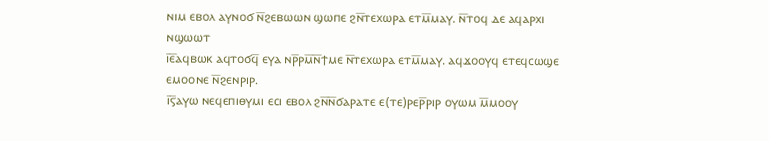ⲛⲓⲙ ⲉⲃⲟⲗ ⲁⲩⲛⲟϭ ⲛ̅ϩⲉⲃⲱⲱⲛ ϣⲱⲡⲉ ϩⲛ̅ⲧⲉⲭⲱⲣⲁ ⲉⲧⲙ̅ⲙⲁⲩ. ⲛ̅ⲧⲟϥ ⲇⲉ ⲁϥⲁⲣⲭⲓ ⲛϣⲱⲱⲧ
ⲓ̅ⲉ̅ⲁϥⲃⲱⲕ ⲁϥⲧⲟϭϥ̅ ⲉⲩⲁ ⲛⲣ̅ⲣⲙ̅ⲛ̅ϯⲙⲉ ⲛ̅ⲧⲉⲭⲱⲣⲁ ⲉⲧⲙ̅ⲙⲁⲩ. ⲁϥϫⲟⲟⲩϥ ⲉⲧⲉϥⲥⲱϣⲉ ⲉⲙⲟⲟⲛⲉ ⲛ̅ϩⲉⲛⲣⲓⲣ.
ⲓ̅ⲋ̅ⲁⲩⲱ ⲛⲉϥⲉⲡⲓⲑⲩⲙⲓ ⲉⲥⲓ ⲉⲃⲟⲗ ϩⲛ̅ⲛ̅ϭⲁⲣⲁⲧⲉ ⲉ(ⲧⲉ)ⲣⲉⲣ̅ⲣⲓⲣ ⲟⲩⲱⲙ ⲙ̅ⲙⲟⲟⲩ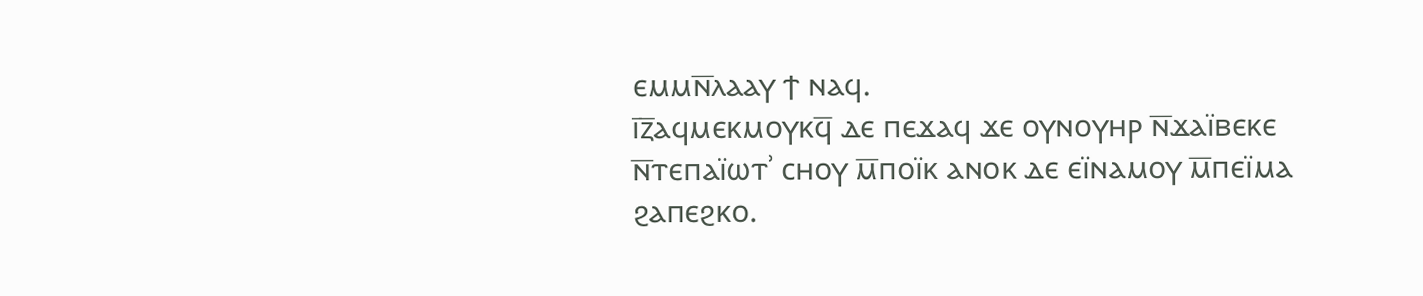ⲉⲙⲙⲛ̅ⲗⲁⲁⲩ ϯ ⲛⲁϥ.
ⲓ̅ⲍ̅ⲁϥⲙⲉⲕⲙⲟⲩⲕϥ̅ ⲇⲉ ⲡⲉϫⲁϥ ϫⲉ ⲟⲩⲛⲟⲩⲏⲣ ⲛ̅ϫⲁⲓ̈ⲃⲉⲕⲉ ⲛ̅ⲧⲉⲡⲁⲓ̈ⲱⲧʾ ⲥⲏⲟⲩ ⲙ̅ⲡⲟⲓ̈ⲕ ⲁⲛⲟⲕ ⲇⲉ ⲉⲓ̈ⲛⲁⲙⲟⲩ ⲙ̅ⲡⲉⲓ̈ⲙⲁ ϩⲁⲡⲉϩⲕⲟ.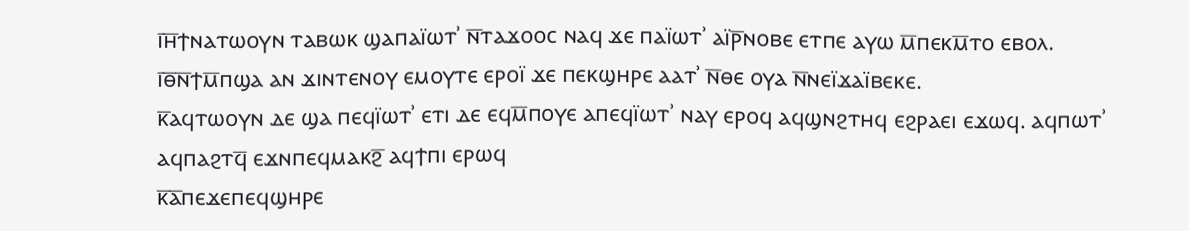ⲓ̅ⲏ̅ϯⲛⲁⲧⲱⲟⲩⲛ ⲧⲁⲃⲱⲕ ϣⲁⲡⲁⲓ̈ⲱⲧʾ ⲛ̅ⲧⲁϫⲟⲟⲥ ⲛⲁϥ ϫⲉ ⲡⲁⲓ̈ⲱⲧʾ ⲁⲓ̈ⲣ̅ⲛⲟⲃⲉ ⲉⲧⲡⲉ ⲁⲩⲱ ⲙ̅ⲡⲉⲕⲙ̅ⲧⲟ ⲉⲃⲟⲗ.
ⲓ̅ⲑ̅ⲛ̅ϯⲙ̅ⲡϣⲁ ⲁⲛ ϫⲓⲛⲧⲉⲛⲟⲩ ⲉⲙⲟⲩⲧⲉ ⲉⲣⲟⲓ̈ ϫⲉ ⲡⲉⲕϣⲏⲣⲉ ⲁⲁⲧʾ ⲛ̅ⲑⲉ ⲟⲩⲁ ⲛ̅ⲛⲉⲓ̈ϫⲁⲓ̈ⲃⲉⲕⲉ.
ⲕ̅ⲁϥⲧⲱⲟⲩⲛ ⲇⲉ ϣⲁ ⲡⲉϥⲓ̈ⲱⲧʾ ⲉⲧⲓ ⲇⲉ ⲉϥⲙ̅ⲡⲟⲩⲉ ⲁⲡⲉϥⲓ̈ⲱⲧʾ ⲛⲁⲩ ⲉⲣⲟϥ ⲁϥϣⲛϩⲧⲏϥ ⲉϩⲣⲁⲉⲓ ⲉϫⲱϥ. ⲁϥⲡⲱⲧʾ ⲁϥⲡⲁϩⲧϥ̅ ⲉϫⲛⲡⲉϥⲙⲁⲕϩ̅ ⲁϥϯⲡⲓ ⲉⲣⲱϥ
ⲕ̅ⲁ̅ⲡⲉϫⲉⲡⲉϥϣⲏⲣⲉ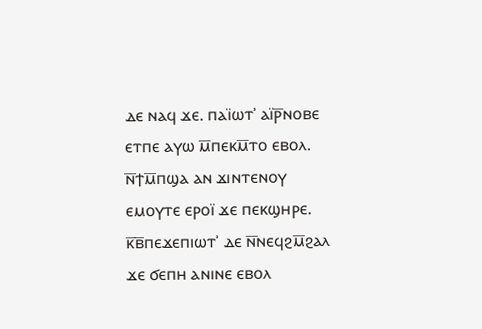ⲇⲉ ⲛⲁϥ ϫⲉ. ⲡⲁⲓ̈ⲱⲧʾ ⲁⲓ̈ⲣ̅ⲛⲟⲃⲉ ⲉⲧⲡⲉ ⲁⲩⲱ ⲙ̅ⲡⲉⲕⲙ̅ⲧⲟ ⲉⲃⲟⲗ. ⲛ̅ϯⲙ̅ⲡϣⲁ ⲁⲛ ϫⲓⲛⲧⲉⲛⲟⲩ ⲉⲙⲟⲩⲧⲉ ⲉⲣⲟⲓ̈ ϫⲉ ⲡⲉⲕϣⲏⲣⲉ.
ⲕ̅ⲃ̅ⲡⲉϫⲉⲡⲓⲱⲧʾ ⲇⲉ ⲛ̅ⲛⲉϥϩⲙ̅ϩⲁⲗ ϫⲉ ϭⲉⲡⲏ ⲁⲛⲓⲛⲉ ⲉⲃⲟⲗ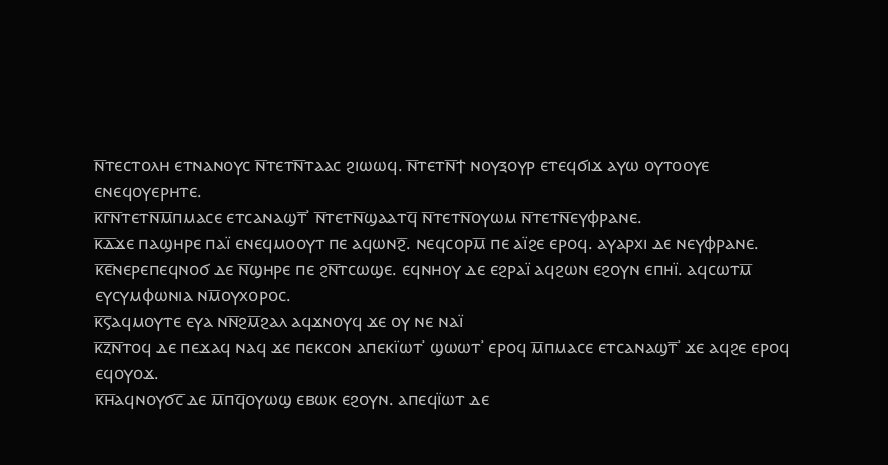ⲛ̅ⲧⲉⲥⲧⲟⲗⲏ ⲉⲧⲛⲁⲛⲟⲩⲥ ⲛ̅ⲧⲉⲧⲛ̅ⲧⲁⲁⲥ ϩⲓⲱⲱϥ. ⲛ̅ⲧⲉⲧⲛ̅ϯ ⲛⲟⲩⲝⲟⲩⲣ ⲉⲧⲉϥϭⲓϫ ⲁⲩⲱ ⲟⲩⲧⲟⲟⲩⲉ ⲉⲛⲉϥⲟⲩⲉⲣⲏⲧⲉ.
ⲕ̅ⲅ̅ⲛ̅ⲧⲉⲧⲛ̅ⲙ̅ⲡⲙⲁⲥⲉ ⲉⲧⲥⲁⲛⲁϣⲧ̅ʾ ⲛ̅ⲧⲉⲧⲛ̅ϣⲁⲁⲧϥ̅ ⲛ̅ⲧⲉⲧⲛ̅ⲟⲩⲱⲙ ⲛ̅ⲧⲉⲧⲛ̅ⲉⲩⲫⲣⲁⲛⲉ.
ⲕ̅ⲇ̅ϫⲉ ⲡⲁϣⲏⲣⲉ ⲡⲁⲓ̈ ⲉⲛⲉϥⲙⲟⲟⲩⲧ ⲡⲉ ⲁϥⲱⲛϩ̅. ⲛⲉϥⲥⲟⲣⲙ̅ ⲡⲉ ⲁⲓ̈ϩⲉ ⲉⲣⲟϥ. ⲁⲩⲁⲣⲭⲓ ⲇⲉ ⲛⲉⲩⲫⲣⲁⲛⲉ.
ⲕ̅ⲉ̅ⲛⲉⲣⲉⲡⲉϥⲛⲟϭ ⲇⲉ ⲛ̅ϣⲏⲣⲉ ⲡⲉ ϩⲛ̅ⲧⲥⲱϣⲉ. ⲉϥⲛⲏⲟⲩ ⲇⲉ ⲉϩⲣⲁⲓ̈ ⲁϥϩⲱⲛ ⲉϩⲟⲩⲛ ⲉⲡⲏⲓ̈. ⲁϥⲥⲱⲧⲙ̅ ⲉⲩⲥⲩⲙⲫⲱⲛⲓⲁ ⲛⲙ̅ⲟⲩⲭⲟⲣⲟⲥ.
ⲕ̅ⲋ̅ⲁϥⲙⲟⲩⲧⲉ ⲉⲩⲁ ⲛⲛ̅ϩⲙ̅ϩⲁⲗ ⲁϥϫⲛⲟⲩϥ ϫⲉ ⲟⲩ ⲛⲉ ⲛⲁⲓ̈
ⲕ̅ⲍ̅ⲛ̅ⲧⲟϥ ⲇⲉ ⲡⲉϫⲁϥ ⲛⲁϥ ϫⲉ ⲡⲉⲕⲥⲟⲛ ⲁⲡⲉⲕⲓ̈ⲱⲧʾ ϣⲱⲱⲧʾ ⲉⲣⲟϥ ⲙ̅ⲡⲙⲁⲥⲉ ⲉⲧⲥⲁⲛⲁϣⲧ̅ʾ ϫⲉ ⲁϥϩⲉ ⲉⲣⲟϥ ⲉϥⲟⲩⲟϫ.
ⲕ̅ⲏ̅ⲁϥⲛⲟⲩϭⲥ̅ ⲇⲉ ⲙ̅ⲡϥ̅ⲟⲩⲱϣ ⲉⲃⲱⲕ ⲉϩⲟⲩⲛ. ⲁⲡⲉϥⲓ̈ⲱⲧ ⲇⲉ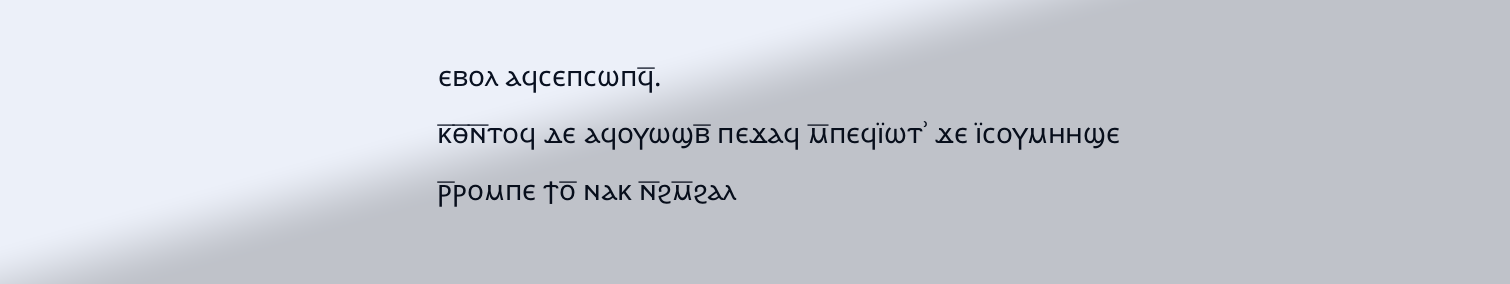ⲉⲃⲟⲗ ⲁϥⲥⲉⲡⲥⲱⲡϥ̅.
ⲕ̅ⲑ̅ⲛ̅ⲧⲟϥ ⲇⲉ ⲁϥⲟⲩⲱϣⲃ̅ ⲡⲉϫⲁϥ ⲙ̅ⲡⲉϥⲓ̈ⲱⲧʾ ϫⲉ ⲓ̈ⲥⲟⲩⲙⲏⲏϣⲉ ⲣ̅ⲣⲟⲙⲡⲉ ϯⲟ̅ ⲛⲁⲕ ⲛ̅ϩⲙ̅ϩⲁⲗ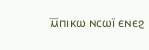ⲙ̅ⲡⲓⲕⲱ ⲛⲥⲱⲓ̈ ⲉⲛⲉϩ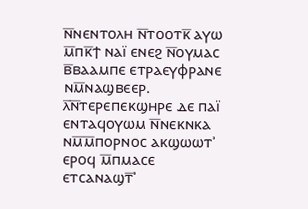ⲛ̅ⲛⲉⲛⲧⲟⲗⲏ ⲛ̅ⲧⲟⲟⲧⲕ̅ ⲁⲩⲱ ⲙ̅ⲡⲕ̅ϯ ⲛⲁⲓ̈ ⲉⲛⲉϩ ⲛ̅ⲟⲩⲙⲁⲥ ⲃ̅ⲃⲁⲁⲙⲡⲉ ⲉⲧⲣⲁⲉⲩⲫⲣⲁⲛⲉ ⲛⲙ̅ⲛⲁϣⲃⲉⲉⲣ.
ⲗ̅ⲛ̅ⲧⲉⲣⲉⲡⲉⲕϣⲏⲣⲉ ⲇⲉ ⲡⲁⲓ̈ ⲉⲛⲧⲁϥⲟⲩⲱⲙ ⲛ̅ⲛⲉⲕⲛⲕⲁ ⲛⲙ̅ⲙ̅ⲡⲟⲣⲛⲟⲥ ⲁⲕϣⲱⲱⲧʾ ⲉⲣⲟϥ ⲙ̅ⲡⲙⲁⲥⲉ ⲉⲧⲥⲁⲛⲁϣⲧ̅ʾ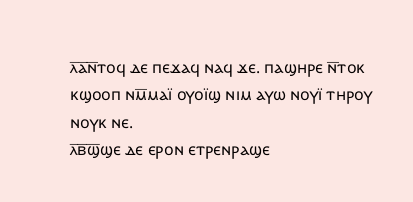ⲗ̅ⲁ̅ⲛ̅ⲧⲟϥ ⲇⲉ ⲡⲉϫⲁϥ ⲛⲁϥ ϫⲉ. ⲡⲁϣⲏⲣⲉ ⲛ̅ⲧⲟⲕ ⲕϣⲟⲟⲡ ⲛⲙ̅ⲙⲁⲓ̈ ⲟⲩⲟⲓ̈ϣ ⲛⲓⲙ ⲁⲩⲱ ⲛⲟⲩⲓ̈ ⲧⲏⲣⲟⲩ ⲛⲟⲩⲕ ⲛⲉ.
ⲗ̅ⲃ̅ϣ̅ϣⲉ ⲇⲉ ⲉⲣⲟⲛ ⲉⲧⲣⲉⲛⲣⲁϣⲉ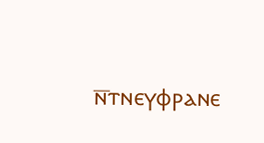ⲛ̅ⲧⲛⲉⲩⲫⲣⲁⲛⲉ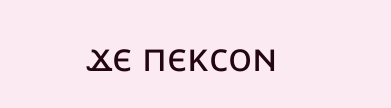ϫⲉ ⲡⲉⲕⲥⲟⲛ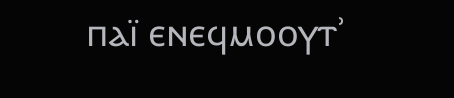ⲡⲁⲓ̈ ⲉⲛⲉϥⲙⲟⲟⲩⲧʾ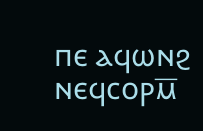ⲡⲉ ⲁϥⲱⲛϩ ⲛⲉϥⲥⲟⲣⲙ̅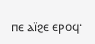ⲡⲉ ⲁⲓ̈ϩⲉ ⲉⲣⲟϥ·